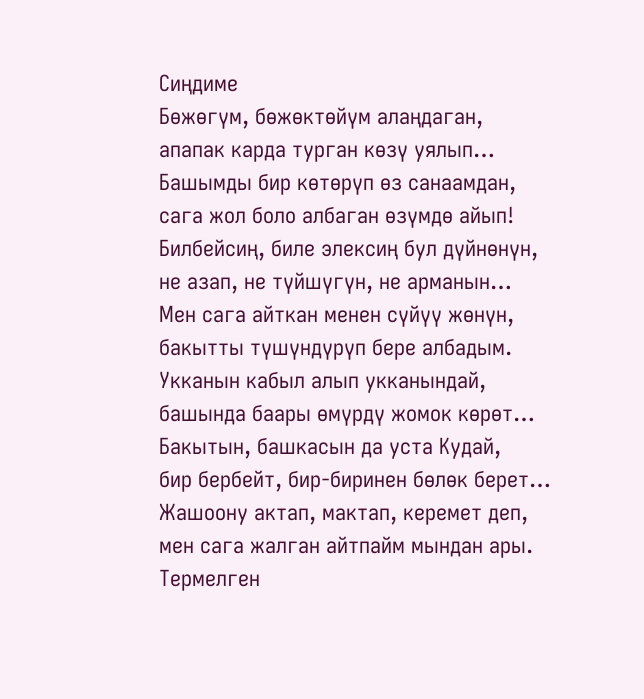Сиңдиме
Бөжөгүм, бөжөктөйүм алаңдаган,
апапак карда турган көзү уялып…
Башымды бир көтөрүп өз санаамдан,
сага жол боло албаган өзүмдө айып!
Билбейсиң, биле элексиң бул дүйнөнүн,
не азап, не түйшүгүн, не арманын…
Мен сага айткан менен сүйүү жөнүн,
бакытты түшүндүрүп бере албадым.
Укканын кабыл алып укканындай,
башында баары өмүрдү жомок көрөт…
Бакытын, башкасын да уста Кудай,
бир бербейт, бир-биринен бөлөк берет…
Жашоону актап, мактап, керемет деп,
мен сага жалган айтпайм мындан ары.
Термелген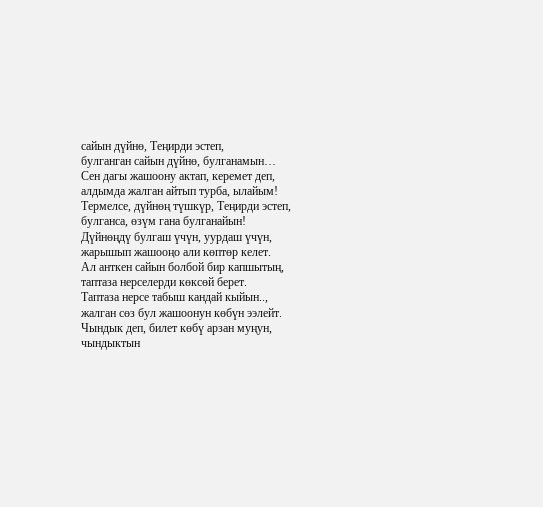сайын дүйнө, Теңирди эстеп,
булганган сайын дүйнө, булганамын…
Сен дагы жашоону актап, керемет деп,
алдымда жалган айтып турба, ылайым!
Термелсе, дүйнөң түшкүр, Теңирди эстеп,
булганса, өзүм гана булганайын!
Дүйнөңдү булгаш үчүн, уурдаш үчүн,
жарышып жашооңо али көптөр келет.
Ал анткен сайын болбой бир капшытың,
таптаза нерселерди көксөй берет.
Таптаза нерсе табыш кандай кыйын..,
жалган сөз бул жашоонун көбүн ээлейт.
Чындык деп, билет көбү арзан муңун,
чындыктын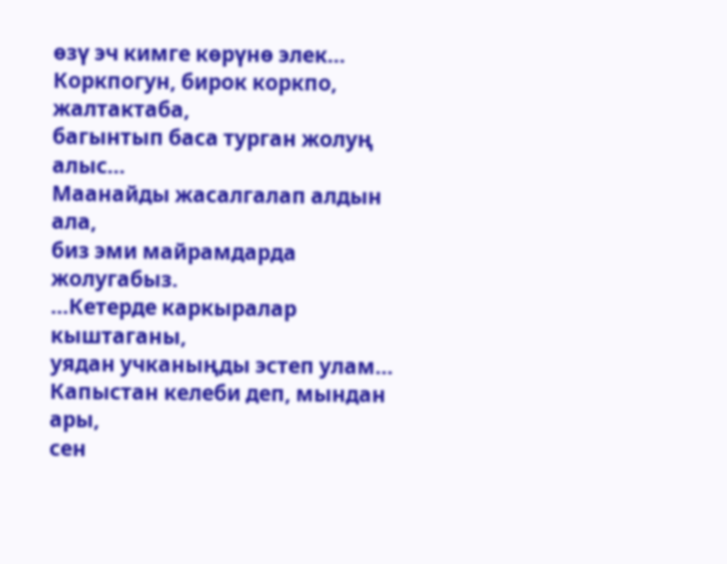өзү эч кимге көрүнө элек…
Коркпогун, бирок коркпо, жалтактаба,
багынтып баса турган жолуң алыс…
Маанайды жасалгалап алдын ала,
биз эми майрамдарда жолугабыз.
…Кетерде каркыралар кыштаганы,
уядан учканыңды эстеп улам…
Капыстан келеби деп, мындан ары,
сен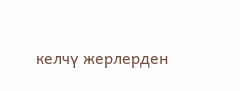келчү жерлерден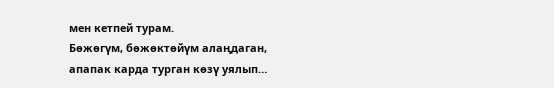мен кетпей турам.
Бөжөгүм, бөжөктөйүм алаңдаган,
апапак карда турган көзү уялып…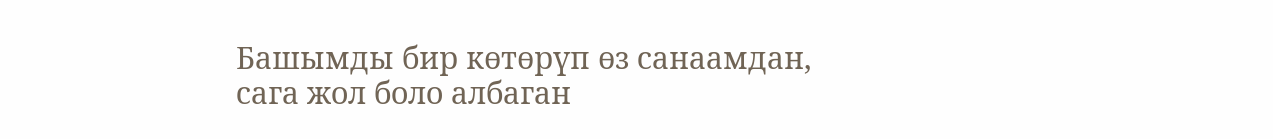Башымды бир көтөрүп өз санаамдан,
сага жол боло албаган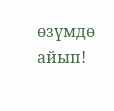өзүмдө айып!